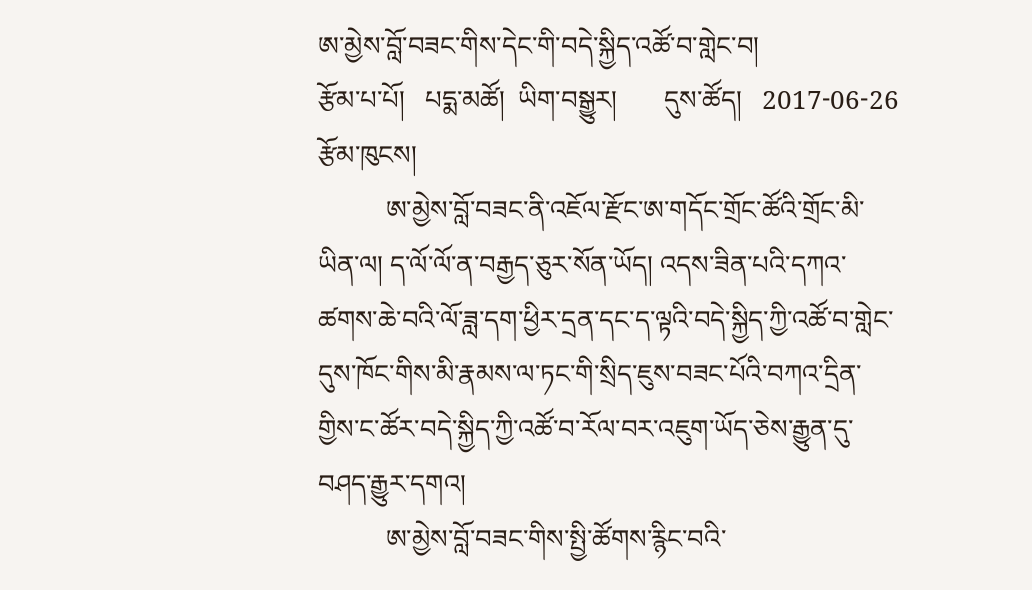ཨ་མྱེས་བློ་བཟང་གིས་དེང་གི་བདེ་སྐྱིད་འཚོ་བ་གླེང་བ།
རྩོམ་པ་པོ།   པདྨ་མཚོ།  ཡིག་བསྒྱུར།       དུས་ཚོད།   2017-06-26   རྩོམ་ཁུངས།
          ཨ་མྱེས་བློ་བཟང་ནི་འཇོལ་རྫོང་ཨ་གདོང་གྲོང་ཚོའི་གྲོང་མི་ཡིན་ལ། ད་ལོ་ལོ་ན་བརྒྱད་ཅུར་སོན་ཡོད། འདས་ཟིན་པའི་དཀའ་ཚགས་ཆེ་བའི་ལོ་ཟླ་དག་ཕྱིར་དྲན་དང་ད་ལྟའི་བདེ་སྐྱིད་ཀྱི་འཚོ་བ་གླེང་དུས་ཁོང་གིས་མི་རྣམས་ལ་ཏང་གི་སྲིད་ཇུས་བཟང་པོའི་བཀའ་དྲིན་གྱིས་ང་ཚོར་བདེ་སྐྱིད་ཀྱི་འཚོ་བ་རོལ་བར་འཇུག་ཡོད་ཅེས་རྒྱུན་དུ་བཤད་རྒྱུར་དགའ།
          ཨ་མྱེས་བློ་བཟང་གིས་སྤྱི་ཚོགས་རྙིང་བའི་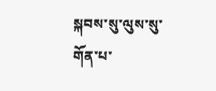སྐབས་སུ་ལུས་སུ་གོན་པ་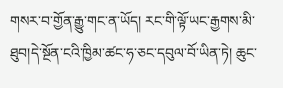གསར་བ་གྱོན་རྒྱུ་གང་ན་ཡོད། རང་གི་ལྟོ་ཡང་རྒྱགས་མི་ཐུབ།དེ་སྔོན་ངའི་ཁྱིམ་ཚང་ཧ་ཅང་དབུལ་བོ་ཡིན་ཏེ། ཆུང་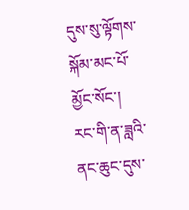དུས་སུ་ལྟོགས་སྐོམ་མང་པོ་མྱོང་སོང་། རང་གི་ན་ཟླའི་ནང་ཆུང་དུས་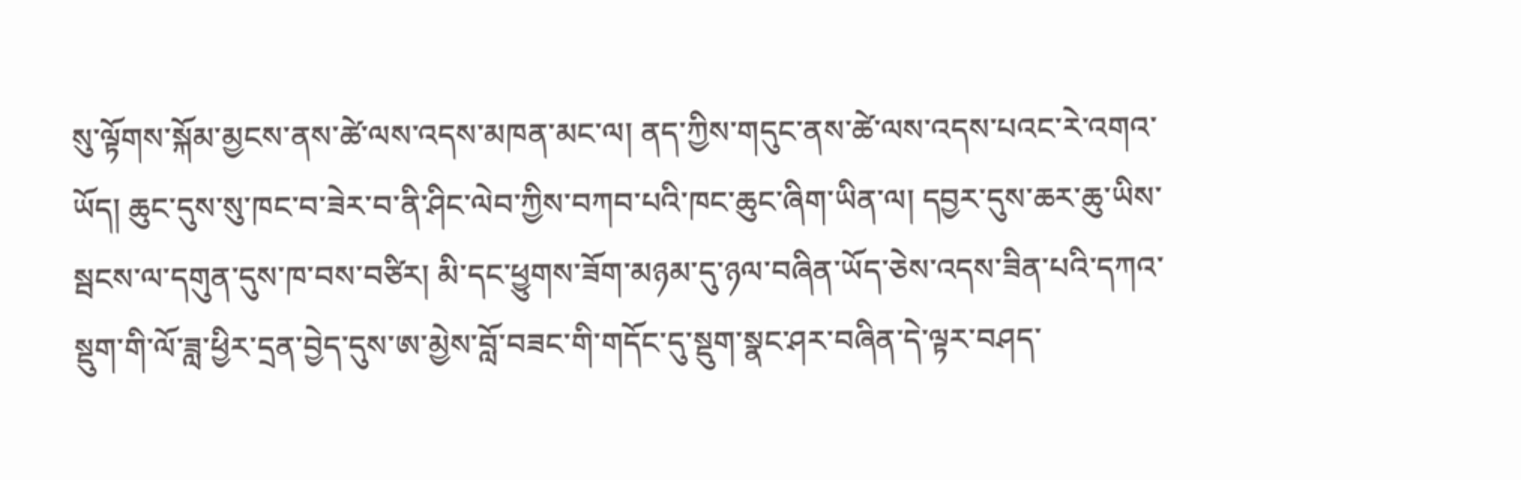སུ་ལྟོགས་སྐོམ་མྱངས་ནས་ཚེ་ལས་འདས་མཁན་མང་ལ། ནད་ཀྱིས་གདུང་ནས་ཚེ་ལས་འདས་པའང་རེ་འགའ་ཡོད། ཆུང་དུས་སུ་ཁང་བ་ཟེར་བ་ནི་ཤིང་ལེབ་ཀྱིས་བཀབ་པའི་ཁང་ཆུང་ཞིག་ཡིན་ལ། དབྱར་དུས་ཆར་ཆུ་ཡིས་སྦངས་ལ་དགུན་དུས་ཁ་བས་བཙིར། མི་དང་ཕྱུགས་ཟོག་མཉམ་དུ་ཉལ་བཞིན་ཡོད་ཅེས་འདས་ཟིན་པའི་དཀའ་སྡུག་གི་ལོ་ཟླ་ཕྱིར་དྲན་བྱེད་དུས་ཨ་མྱེས་བློ་བཟང་གི་གདོང་དུ་སྡུག་སྣང་ཤར་བཞིན་དེ་ལྟར་བཤད་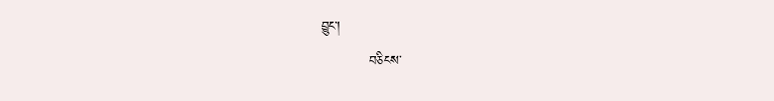བྱུང་།
          བཅིངས་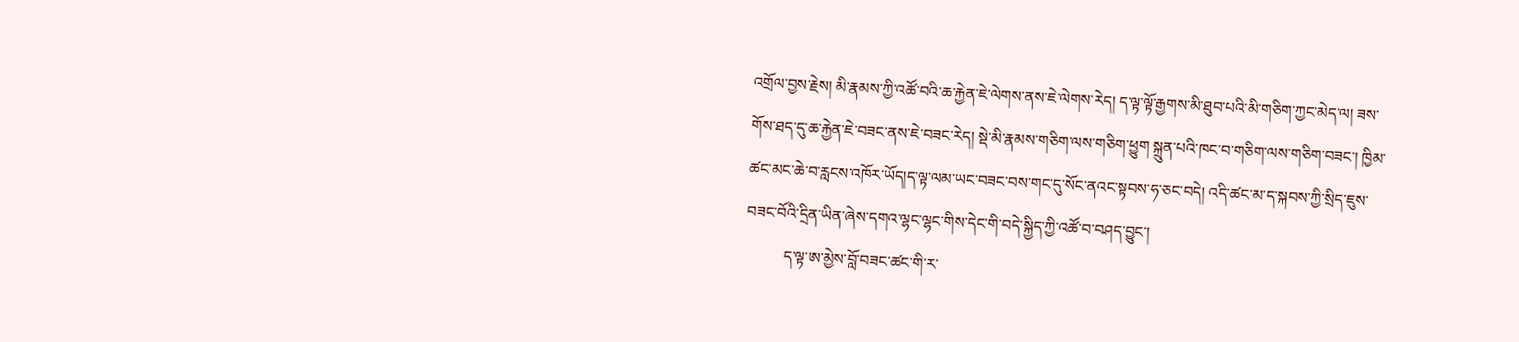འགྲོལ་བྱས་རྗེས། མི་རྣམས་ཀྱི་འཚོ་བའི་ཆ་རྐྱེན་ཇེ་ལེགས་ནས་ཇེ་ལེགས་རེད། ད་ལྟ་ལྟོ་རྒྱགས་མི་ཐུབ་པའི་མི་གཅིག་ཀྱང་མེད་ལ། ཟས་གོས་ཐད་དུ་ཆ་རྐྱེན་ཇེ་བཟང་ནས་ཇེ་བཟང་རེད། སྡེ་མི་རྣམས་གཅིག་ལས་གཅིག་ཕྱུག སྐྲུན་པའི་ཁང་བ་གཅིག་ལས་གཅིག་བཟང་། ཁྱིམ་ཚང་མང་ཆེ་བ་རླངས་འཁོར་ཡོད།ད་ལྟ་ལམ་ཡང་བཟང་བས་གང་དུ་སོང་ནའང་སྟབས་ཧ་ཅང་བདེ། འདི་ཚང་མ་ད་སྐབས་ཀྱི་སྲིད་ཇུས་བཟང་བོའི་དྲིན་ཡིན་ཞེས་དགའ་ལྷང་ལྷང་གིས་དེང་གི་བདེ་སྐྱིད་ཀྱི་འཚོ་བ་བཤད་བྱུང་།
          ད་ལྟ་ཨ་མྱེས་བློ་བཟང་ཚང་གི་ར་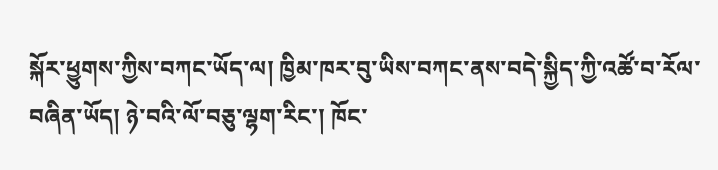སྐོར་ཕྱུགས་ཀྱིས་བཀང་ཡོད་ལ། ཁྱིམ་ཁར་བུ་ཡིས་བཀང་ནས་བདེ་སྐྱིད་ཀྱི་འཚོ་བ་རོལ་བཞིན་ཡོད། ཉེ་བའི་ལོ་བཅུ་ལྷག་རིང་། ཁོང་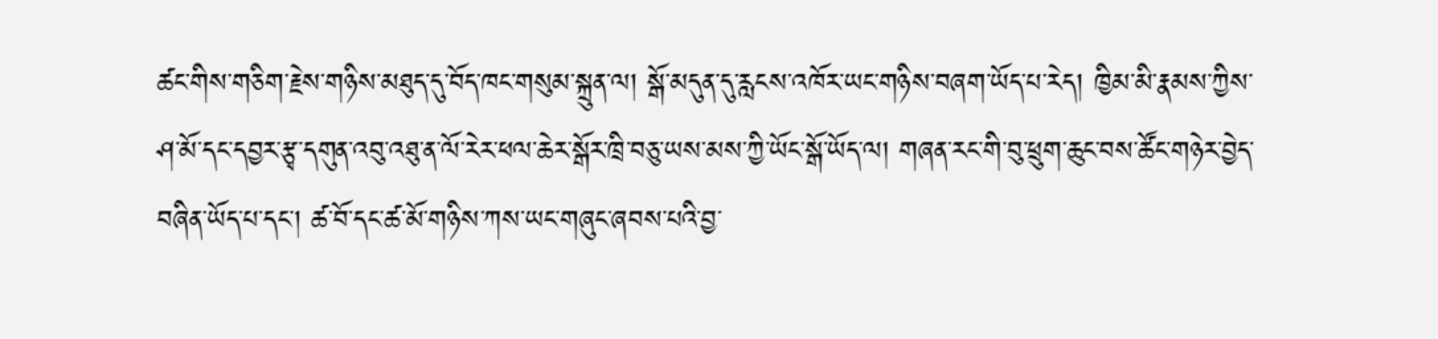ཚང་གིས་གཅིག་རྗེས་གཉིས་མཐུད་དུ་བོད་ཁང་གསུམ་སྐྲུན་ལ། སྒོ་མདུན་དུ་རླངས་འཁོར་ཡང་གཉིས་བཞག་ཡོད་པ་རེད། ཁྱིམ་མི་རྣམས་ཀྱིས་ཤ་མོ་དང་དབྱར་རྩྭ་དགུན་འབུ་འཐུ་ན་ལོ་རེར་ཕལ་ཆེར་སྒོར་ཁྲི་བཅུ་ཡས་མས་ཀྱི་ཡོང་སྒོ་ཡོད་ལ། གཞན་རང་གི་བུ་ཕྲུག་ཆུང་བས་ཚོང་གཉེར་བྱེད་བཞིན་ཡོད་པ་དང་། ཚ་བོ་དང་ཚ་མོ་གཉིས་ཀས་ཡང་གཞུང་ཞབས་པའི་བྱ་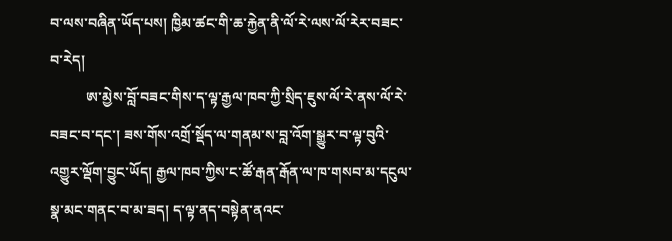བ་ལས་བཞིན་ཡོད་པས། ཁྱིམ་ཚང་གི་ཆ་རྐྱེན་ནི་ལོ་རེ་ལས་ལོ་རེར་བཟང་བ་རེད།
          ཨ་མྱེས་བློ་བཟང་གིས་ད་ལྟ་རྒྱལ་ཁབ་ཀྱི་སྲིད་ཇུས་ལོ་རེ་ནས་ལོ་རེ་བཟང་བ་དང་། ཟས་གོས་འགྲོ་སྡོད་ལ་གནམ་ས་བླ་འོག་སྒྱུར་བ་ལྟ་བུའི་འགྱུར་ལྡོག་བྱུང་ཡོད། རྒྱལ་ཁབ་ཀྱིས་ང་ཚོ་རྒན་རྒོན་ལ་ཁ་གསབ་མ་དངུལ་སྣ་མང་གནང་བ་མ་ཟད། ད་ལྟ་ནད་བསྟེན་ནའང་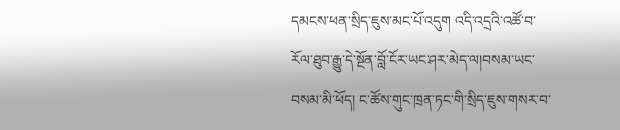དམངས་ཕན་སྲིད་ཇུས་མང་པོ་འདུག འདི་འདྲའི་འཚོ་བ་རོལ་ཐུབ་རྒྱུ་དེ་སྔོན་བློ་ངོར་ཡང་ཤར་མེད་ལ།བསམ་ཡང་བསམ་མི་ཕོད། ང་ཚོས་གུང་ཁྲན་ཏང་གི་སྲིད་ཇུས་གསར་བ་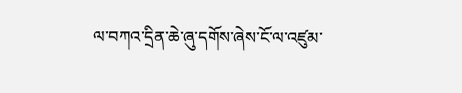ལ་བཀའ་དྲིན་ཆེ་ཞུ་དགོས་ཞེས་ངོ་ལ་འཛུམ་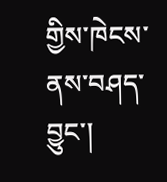གྱིས་ཁེངས་ནས་བཤད་བྱུང་།